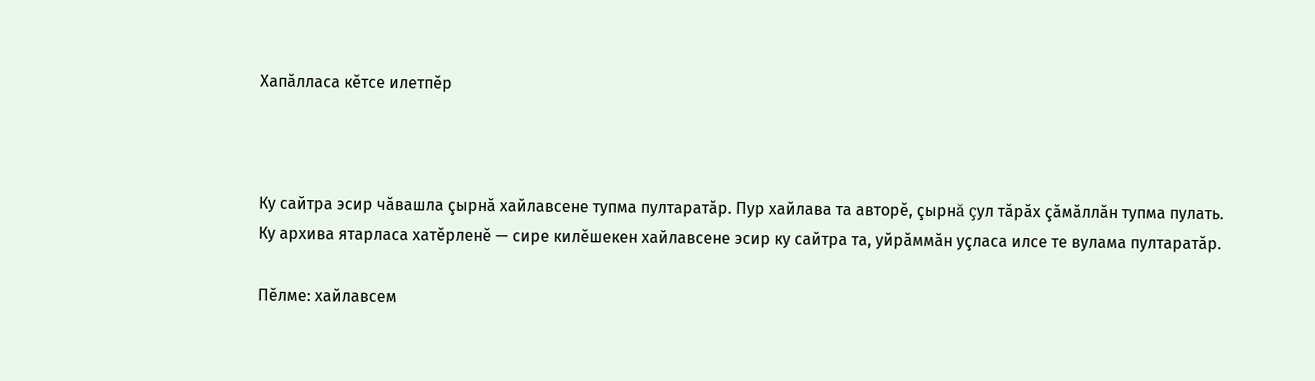Хапăлласа кĕтсе илетпĕр



Ку сайтра эсир чăвашла çырнă хайлавсене тупма пултаратăр. Пур хайлава та авторĕ, çырнă çул тăрăх çăмăллăн тупма пулать. Ку архива ятарласа хатĕрленĕ — сире килĕшекен хайлавсене эсир ку сайтра та, уйрăммăн уçласа илсе те вулама пултаратăр.

Пӗлме: хайлавсем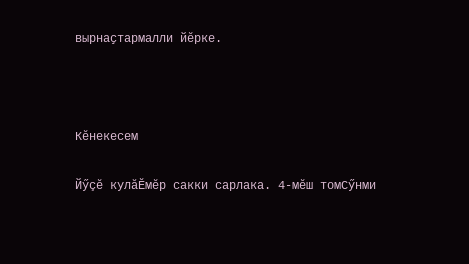вырнаҫтармалли йӗрке.



Кĕнекесем

Йӳçĕ кулăĔмĕр сакки сарлака. 4-мĕш томСӳнми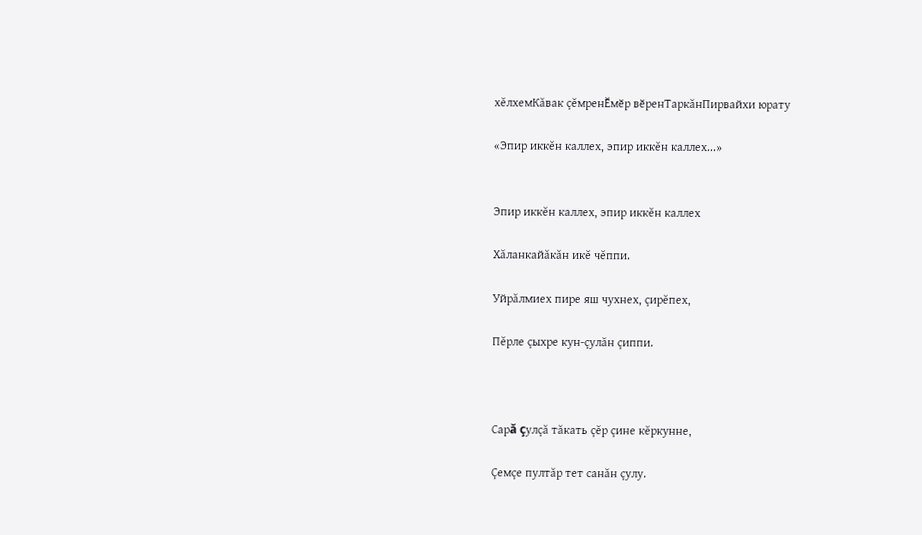хĕлхемКăвак çĕмренӖмӗр вӗренТаркăнПирвайхи юрату

«Эпир иккĕн каллех, эпир иккĕн каллех...»


Эпир иккĕн каллех, эпир иккĕн каллех

Хăланкайăкăн икĕ чĕппи.

Уйрăлмиех пире яш чухнех, çирĕпех,

Пĕрле çыхре кун-çулăн çиппи.



Сарă çулçă тăкать çĕр çине кĕркунне,

Çемçе пултăр тет санăн çулу.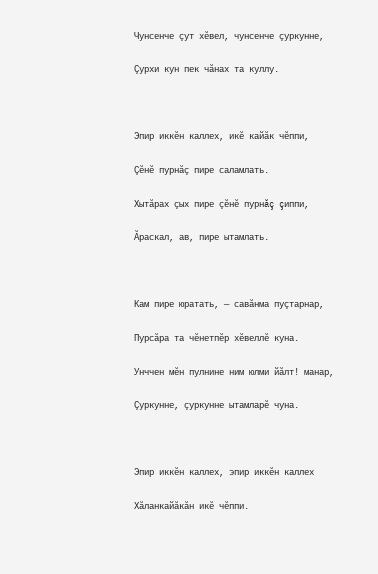Чунсенче çут хĕвел, чунсенче çуркунне,

Çурхи кун пек чăнах та куллу.



Эпир иккĕн каллех, икĕ кайăк чĕппи,

Çĕнĕ пурнăç пире саламлать.

Хытăрах çых пире çĕнĕ пурнăç çиппи,

Ăраскал, ав, пире ытамлать.



Кам пире юратать, — савăнма пуçтарнар,

Пурсăра та чĕнетпĕр хĕвеллĕ куна.

Унччен мĕн пулнине ним юлми йăлт! манар,

Çуркунне, çуркунне ытамларĕ чуна.



Эпир иккĕн каллех, эпир иккĕн каллех

Хăланкайăкăн икĕ чĕппи.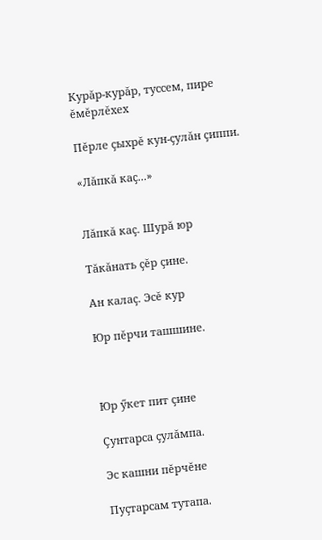Курăр-курăр, туссем, пире ĕмĕрлĕхех

Пĕрле çыхрĕ кун-çулăн çиппи.

«Лăпкă каç...»


Лăпкă каç. Шурă юр

Тăкăнать çĕр çине.

Ан калаç. Эсĕ кур

Юр пĕрчи ташшине.



Юр ӳкет пит çине

Çунтарса çулăмпа.

Эс кашни пĕрчĕне

Пуçтарсам тутапа.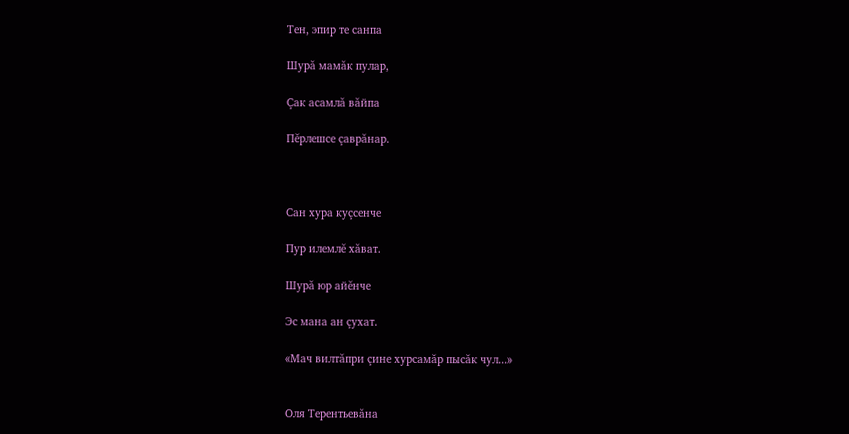Тен, эпир те санпа

Шурă мамăк пулар,

Çак асамлă вăйпа

Пĕрлешсе çаврăнар.



Сан хура куçсенче

Пур илемлĕ хăват.

Шурă юр айĕнче

Эс мана ан çухат.

«Мач вилтăпри çине хурсамăр пысăк чул...»


Оля Терентьевăна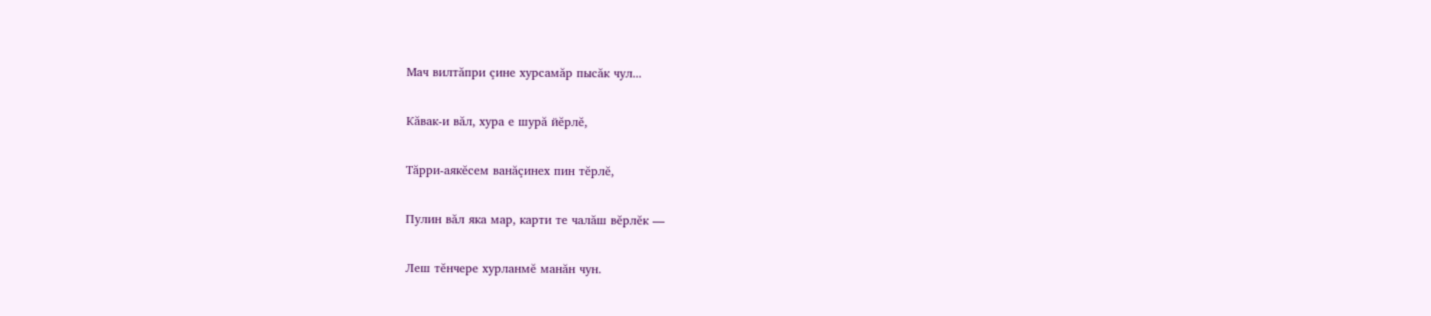Мач вилтăпри çине хурсамăр пысăк чул...

Кăвак-и вăл, хура е шурă йĕрлĕ,

Тăрри-аякĕсем ванăçинех пин тĕрлĕ,

Пулин вăл яка мар, карти те чалăш вĕрлĕк —

Леш тĕнчере хурланмĕ манăн чун.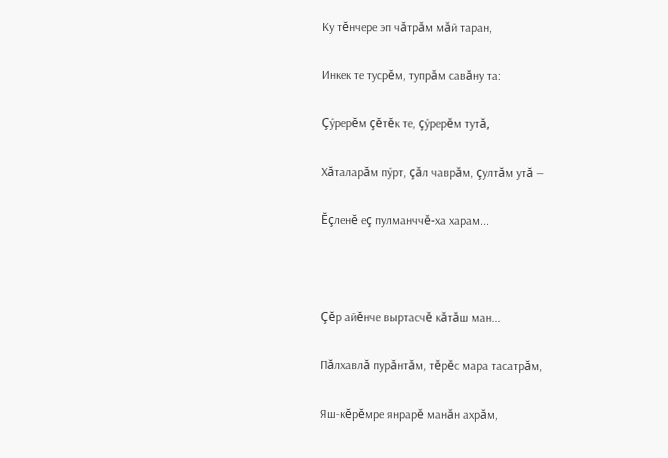Ку тĕнчере эп чăтрăм мăй таран,

Инкек те тусрĕм, тупрăм савăну та:

Çӳрерĕм çĕтĕк те, çӳрерĕм тутă,

Хăталарăм пӳрт, çăл чаврăм, çултăм утă —

Ĕçленĕ еç пулманччĕ-ха харам...



Çĕр айĕнче выртасчĕ кăтăш ман...

Пăлхавлă пурăнтăм, тĕрĕс мара тасатрăм,

Яш-кĕрĕмре янрарĕ манăн ахрăм,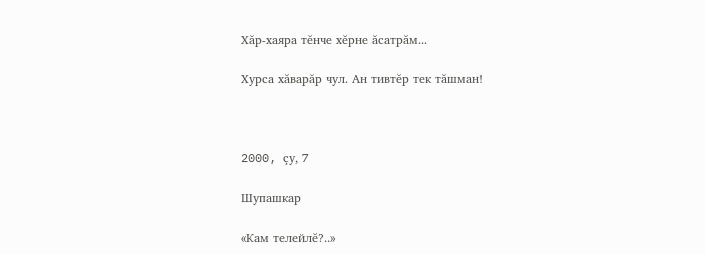Хăр-хаяра тĕнче хĕрне ăсатрăм...

Хурса хăварăр чул. Ан тивтĕр тек тăшман!



2000, çу, 7

Шупашкар

«Кам телейлĕ?..»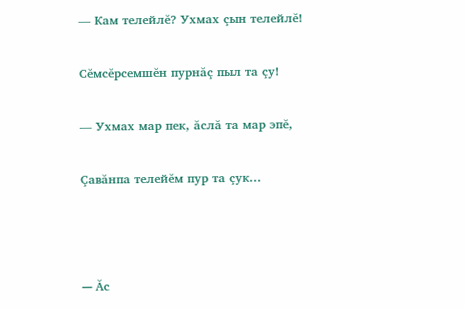— Кам телейлĕ? Ухмах çын телейлĕ!

Сĕмсĕрсемшĕн пурнăç пыл та çу!

— Ухмах мар пек, ăслă та мар эпĕ,

Çавăнпа телейĕм пур та çук...



— Ăс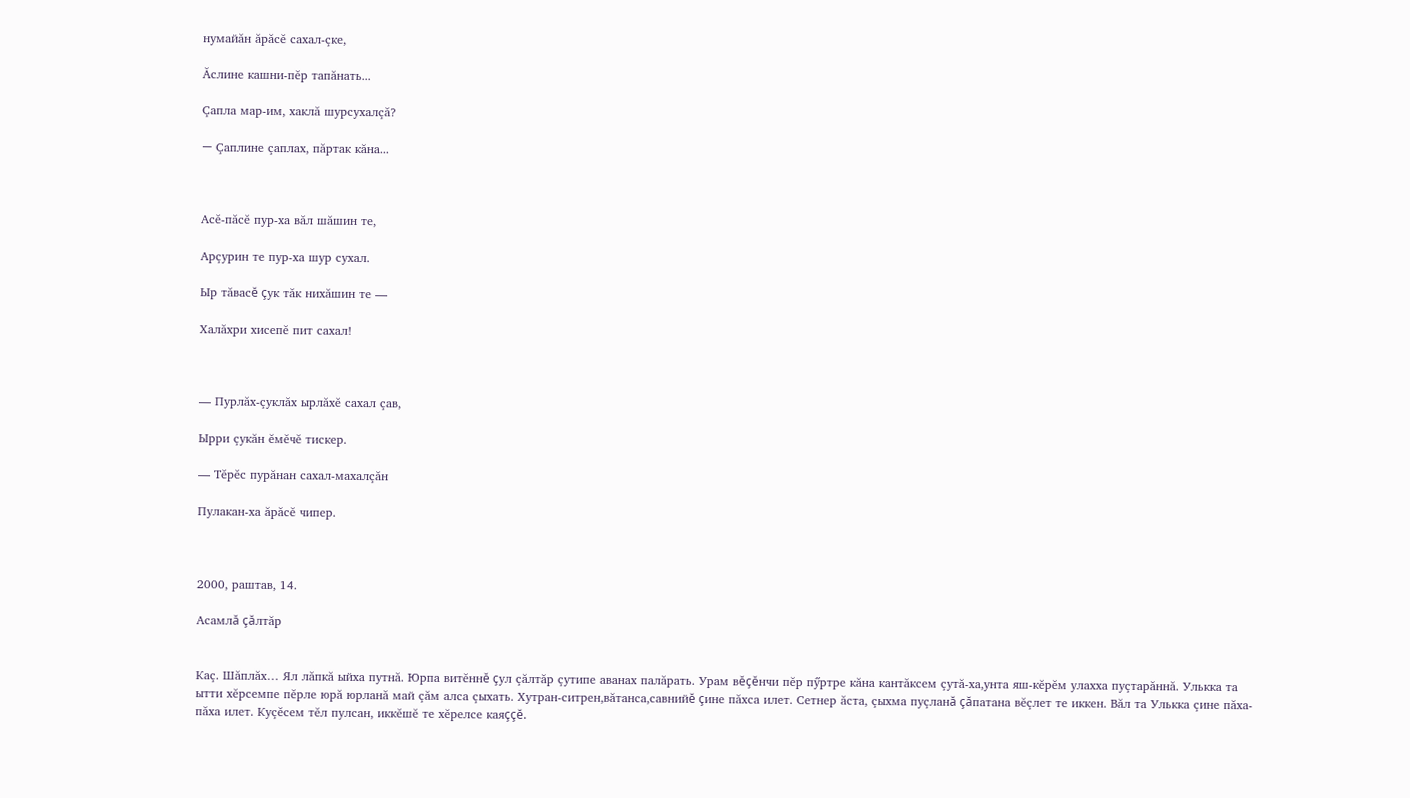нумайăн ăрăсĕ сахал-çке,

Ăслине кашни-пĕр тапăнать...

Çапла мар-им, хаклă шурсухалçă?

— Çаплине çаплах, пăртак кăна...



Асĕ-пăсĕ пур-ха вăл шăшин те,

Арçурин те пур-ха шур сухал.

Ыр тăвасĕ çук тăк нихăшин те —

Халăхри хисепĕ пит сахал!



— Пурлăх-çуклăх ырлăхĕ сахал çав,

Ырри çукăн ĕмĕчĕ тискер.

— Тĕрĕс пурăнан сахал-махалçăн

Пулакан-ха ăрăсĕ чипер.



2000, раштав, 14.

Асамлă çăлтăр


Каç. Шăплăх… Ял лăпкă ыйха путнă. Юрпа витĕннĕ çул çăлтăр çутипе аванах палăрать. Урам вĕçĕнчи пĕр пӳртре кăна кантăксем çутă-ха,унта яш-кĕрĕм улахха пуçтарăннă. Улькка та ытти хĕрсемпе пĕрле юрă юрланă май çăм алса çыхать. Хутран-ситрен,вăтанса,савнийĕ çине пăхса илет. Сетнер ăста, çыхма пуçланă çăпатана вĕçлет те иккен. Вăл та Улькка çине пăха-пăха илет. Куçĕсем тĕл пулсан, иккĕшĕ те хĕрелсе каяççĕ.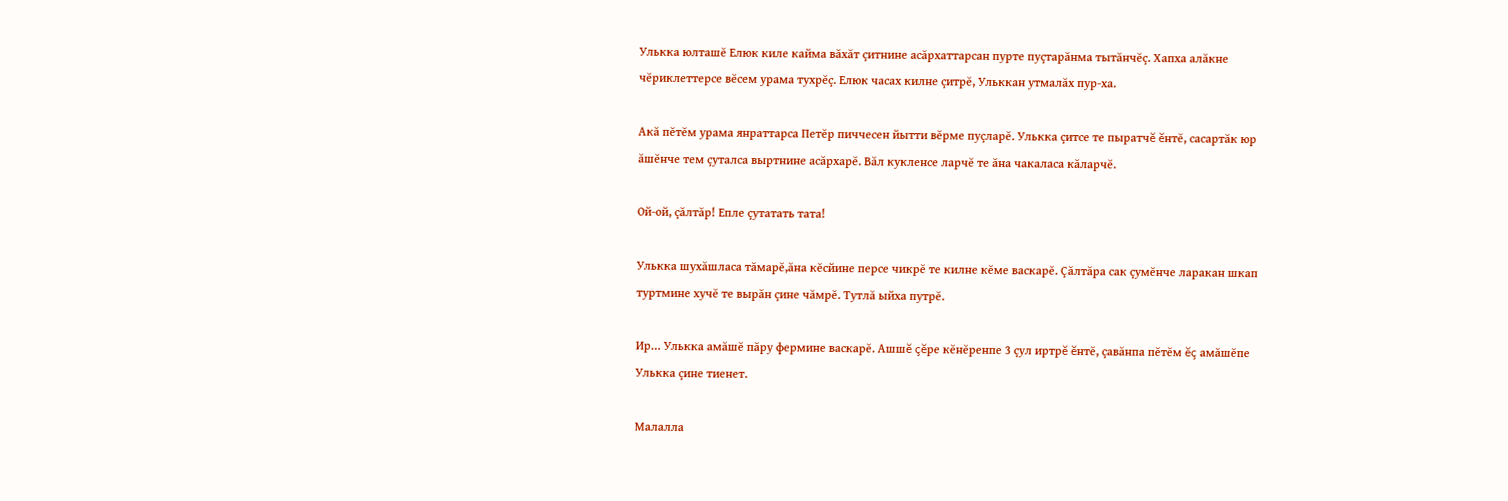Улькка юлташĕ Елюк киле кайма вăхăт çитнине асăрхаттарсан пурте пуçтарăнма тытăнчĕç. Хапха алăкне чĕриклеттерсе вĕсем урама тухрĕç. Елюк часах килне çитрĕ, Ульккан утмалăх пур-ха.

Акă пĕтĕм урама янраттарса Петĕр пиччесен йытти вĕрме пуçларĕ. Улькка çитсе те пыратчĕ ĕнтĕ, сасартăк юр ăшĕнче тем çуталса выртнине асăрхарĕ. Вăл кукленсе ларчĕ те ăна чакаласа кăларчĕ.

Ой-ой, çăлтăр! Епле çутатать тата!

Улькка шухăшласа тăмарĕ,ăна кĕсйине персе чикрĕ те килне кĕме васкарĕ. Çăлтăра сак çумĕнче ларакан шкап туртмине хучĕ те вырăн çине чăмрĕ. Тутлă ыйха путрĕ.

Ир… Улькка амăшĕ пăру фермине васкарĕ. Ашшĕ çĕре кĕнĕренпе 3 çул иртрĕ ĕнтĕ, çавăнпа пĕтĕм ĕç амăшĕпе Улькка çине тиенет.

Малалла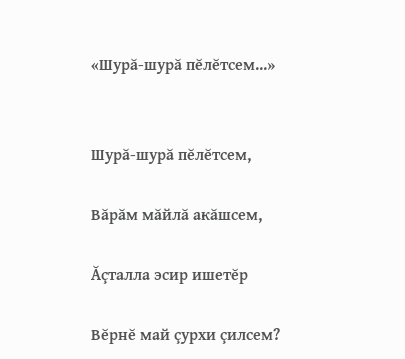«Шурă-шурă пĕлĕтсем...»


Шурă-шурă пĕлĕтсем,

Вăрăм мăйлă акăшсем,

Ăçталла эсир ишетĕр

Вĕрнĕ май çурхи çилсем?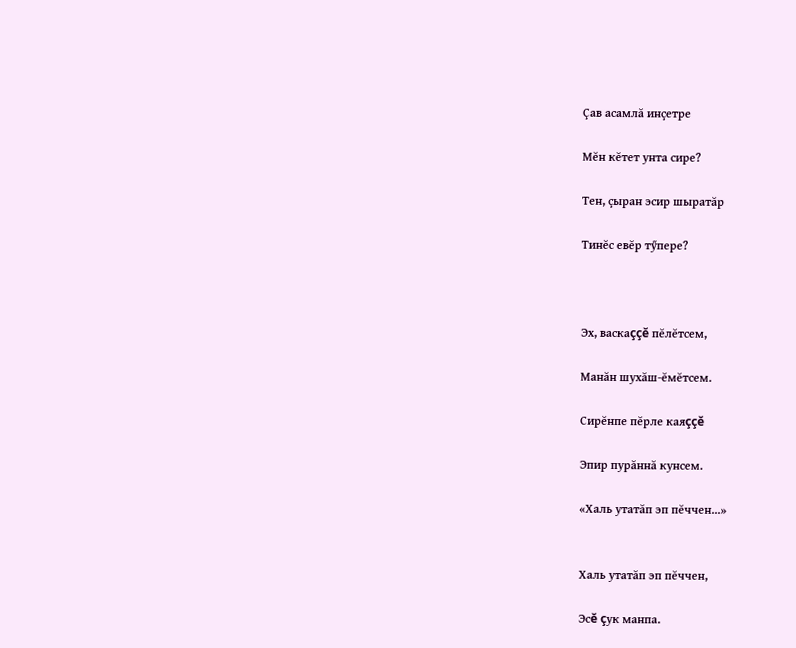Çав асамлă инçетре

Мĕн кĕтет унта сире?

Тен, çыран эсир шыратăр

Тинĕс евĕр тӳпере?



Эх, васкаççĕ пĕлĕтсем,

Манăн шухăш-ĕмĕтсем.

Сирĕнпе пĕрле каяççĕ

Эпир пурăннă кунсем.

«Халь утатăп эп пĕччен...»


Халь утатăп эп пĕччен,

Эсĕ çук манпа.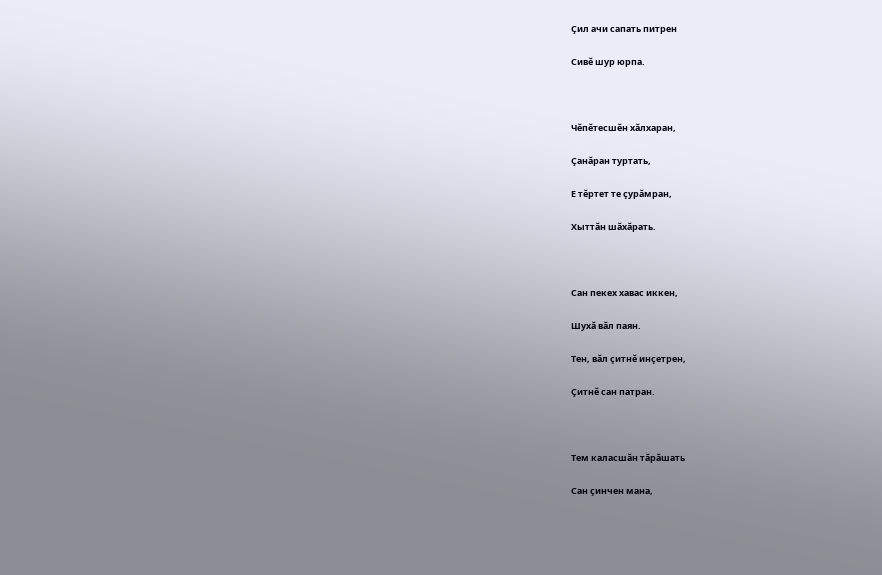Çил ачи сапать питрен

Сивĕ шур юрпа.



Чĕпĕтесшĕн хăлхаран,

Çанăран туртать,

Е тĕртет те çурăмран,

Хыттăн шăхăрать.



Сан пекех хавас иккен,

Шухă вăл паян.

Тен, вăл çитнĕ инçетрен,

Çитнĕ сан патран.



Тем каласшăн тăрăшать

Сан çинчен мана,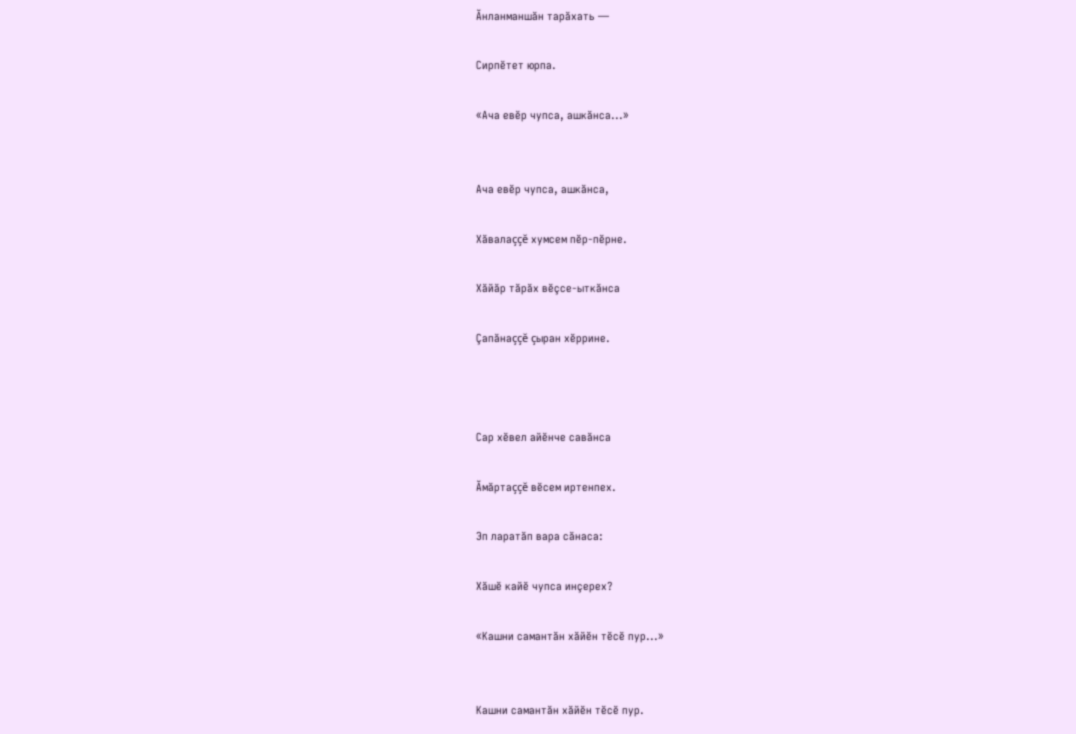Ăнланманшăн тарăхать —

Сирпĕтет юрпа.

«Ача евĕр чупса, ашкăнса...»


Ача евĕр чупса, ашкăнса,

Хăвалаççĕ хумсем пĕр-пĕрне.

Хăйăр тăрăх вĕçсе-ыткăнса

Çапăнаççĕ çыран хĕррине.



Сар хĕвел айĕнче савăнса

Ăмăртаççĕ вĕсем иртенпех.

Эп ларатăп вара сăнаса:

Хăшĕ кайĕ чупса инçерех?

«Кашни самантăн хăйĕн тĕсĕ пур...»


Кашни самантăн хăйĕн тĕсĕ пур.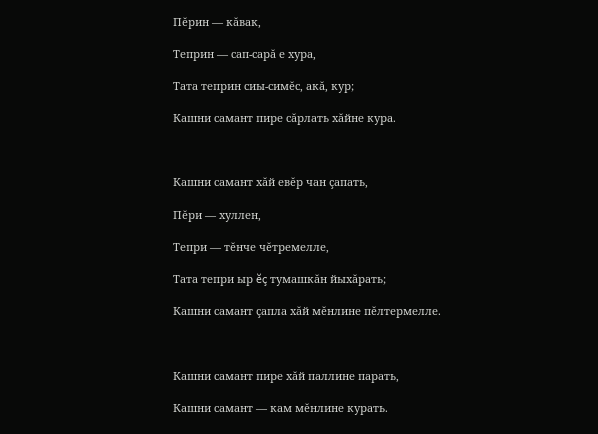Пĕрин — кăвак,

Теприн — сап-сарă е хура,

Тата теприн сиы-симĕс, акă, кур;

Кашни самант пире сăрлать хăйне кура.



Кашни самант хăй евĕр чан çапать,

Пĕри — хуллен,

Тепри — тĕнче чĕтремелле,

Тата тепри ыр ĕç тумашкăн йыхăрать;

Кашни самант çапла хăй мĕнлине пĕлтермелле.



Кашни самант пире хăй паллине парать,

Кашни самант — кам мĕнлине курать.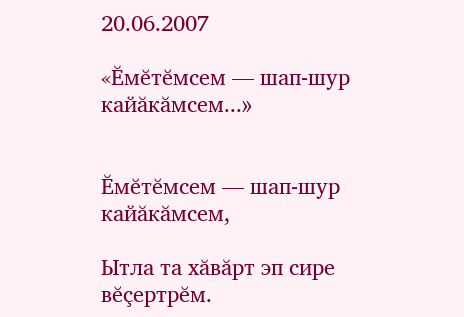20.06.2007

«Ĕмĕтĕмсем — шап-шур кайăкăмсем...»


Ĕмĕтĕмсем — шап-шур кайăкăмсем,

Ытла та хăвăрт эп сире вĕçертрĕм.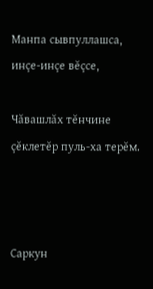Манпа сывпуллашса, инçе-инçе вĕçсе,

Чăвашлăх тĕнчине çĕклетĕр пуль-ха терĕм.



Саркун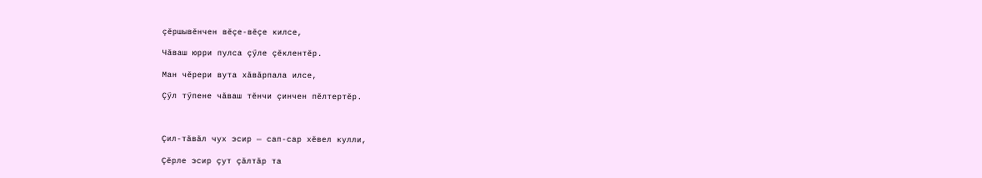çĕршывĕнчен вĕçе-вĕçе килсе,

Чăваш юрри пулса çӳле çĕклентĕр.

Ман чĕрери вута хăвăрпала илсе,

Çӳл тӳпене чăваш тĕнчи çинчен пĕлтертĕр.



Çил-тăвăл чух эсир — сап-сар хĕвел кулли,

Çĕрле эсир çут çăлтăр та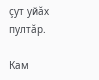çут уйăх пултăр.

Кам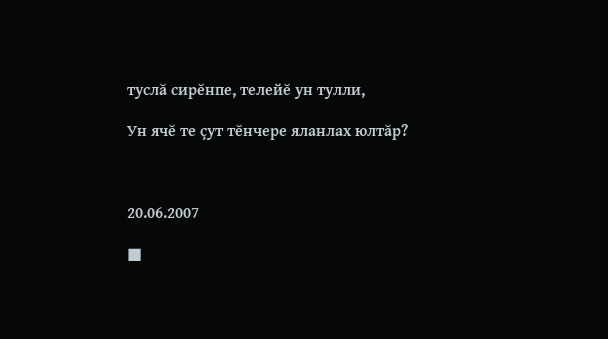туслă сирĕнпе, телейĕ ун тулли,

Ун ячĕ те çут тĕнчере яланлах юлтăр?



20.06.2007

■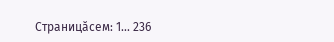Страницăсем: 1... 236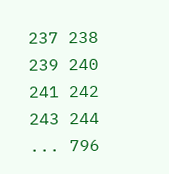237 238 239 240 241 242 243 244 ... 796